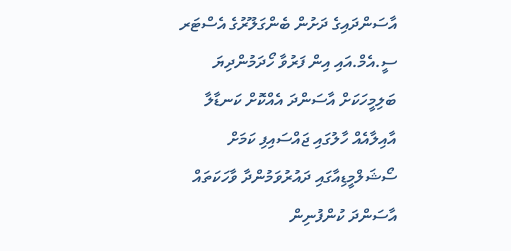އާސަންދައިގެ ދަށުން ބެންގަލޫރުގެ އެސްޓަރ ސީ.އެމް.އައި އިން ފަރުވާ ހޯދަމުންދިޔަ ބަލިމީހަކަށް އާސަންދަ އެއްކޮށް ކަނޑާލާ އާއިލާއެއް ހާލުގައި ޖައްސައިފި ކަމަށް ސޯޝަލްމީޑިއާގައި ދައުރުވަމުންދާ ވާހަކަތައް އާސަންދަ ކުންފުނިން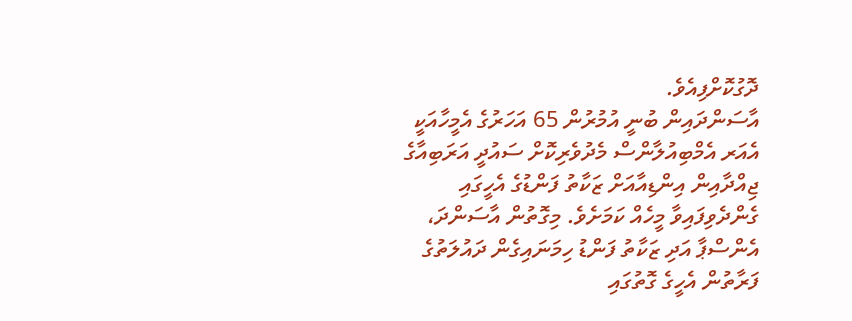ދޮގުކޮށްފިއެވެ.
އާސަންދައިން ބުނީ އުމުރުން 65 އަހަރުގެ އެމީހާއަކީ އެއަރ އެމްބިއުލާންސް މެދުވެރިކޮށް ސައުދީ އަރަބިއާގެ ޖިއްދާއިން އިންޑިއާއަށް ޒަކާތު ފަންޑުގެ އެހީގައި ގެންދެވިފައިވާ މީހެއް ކަމަށެވެ. މިގޮތުން އާސަންދަ، އެންސްޕާ އަދި ޒަކާތު ފަންޑު ހިމަނައިގެން ދައުލަތުގެ ފަރާތުން އެހީގެ ގޮތުގައި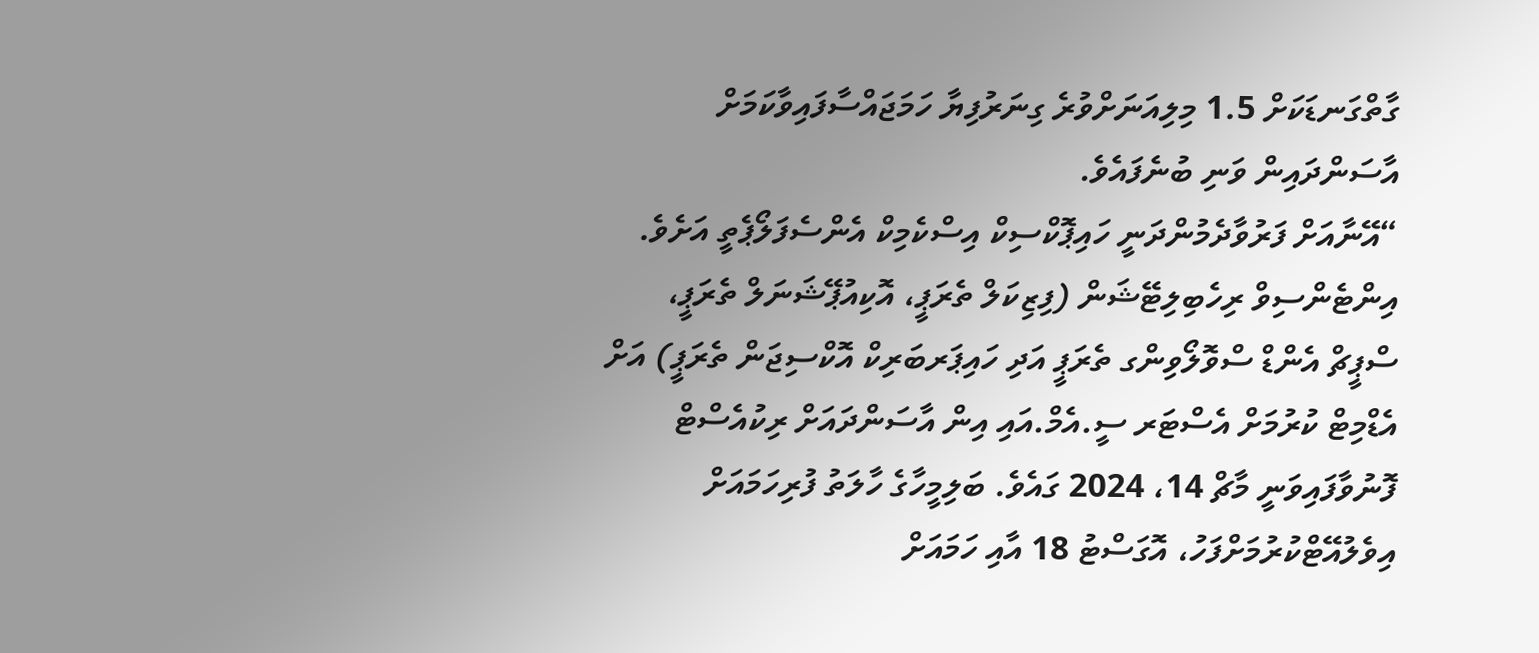ގާތްގަނޑަކަށް 1.5 މިލިއަނަށްވުރެ ގިނަރުފިޔާ ހަމަޖައްސާފައިވާކަމަށް އާސަންދައިން ވަނި ބުނެފައެވެ.
“އޭނާއަށް ފަރުވާދެމުންދަނީ ހައިޕޮކްސިކް އިސްކެމިކް އެންސެފަލޯޕެތީ އަށެވެ. އިންޓެންސިވް ރިހެބިލިޓޭޝަން (ފިޒިކަލް ތެރަޕީ، އޮކިއުޕޭޝަނަލް ތެރަޕީ، ސްޕީޗް އެންޑް ސްވޮލޯވިންގ ތެރަޕީ އަދި ހައިޕަރބަރިކް އޮކްސިޖަން ތެރަޕީ) އަށް އެޑްމިޓް ކުރުމަށް އެސްޓަރ ސީ.އެމް.އައި އިން އާސަންދައަށް ރިކުއެސްޓް ފޮނުވާފައިވަނީ މާޗް 14، 2024 ގައެވެ. ބަލިމީހާގެ ހާލަތު ފުރިހަމައަށް އިވެލުއޭޓްކުރުމަށްފަހު، އޮގަސްޓު 18 އާއި ހަމައަށް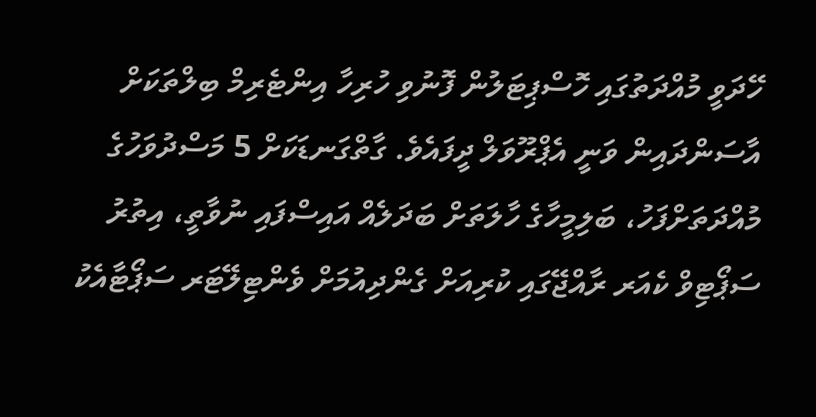ހޭދަވީ މުއްދަތުގައި ހޮސްޕިޓަލުން ފޮނުވި ހުރިހާ އިންޓެރިމް ބިލްތަކަށް އާސަންދައިން ވަނީ އެޕްރޫވަލް ދީފައެވެ. ގާތްގަނޑަކަށް 5 މަސްދުވަހުގެ މުއްދަތަށްފަހު، ބަލިމީހާގެ ހާލަތަށް ބަދަލެއް އައިސްފައި ނުވާތީ، އިތުރު ސަޕޯޓިވް ކެއަރ ރާއްޖޭގައި ކުރިއަށް ގެންދިއުމަށް ވެންޓިލޭޓަރ ސަޕޯޓާއެކު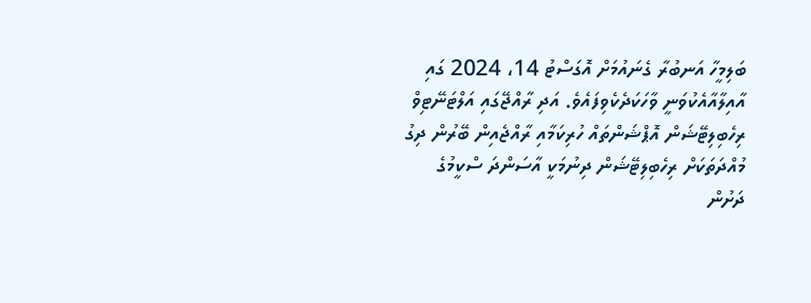ބަލިމީހާ އަނބުރާ ގެނައުމަށް އޮގަސްޓު 14، 2024 ގައި އާއިލާއާއެކުވަނީ ވާހަކަދެކެވިފައެވެ. އަދި ރާއްޖޭގައި އަލްޓަނޭޓިވް ރިހެބިލިޓޭޝަން އޮޕްޝަންތައް ހުރިކަމާއި ރާއްޖެއިން ބޭރުން ދިގު މުއްދަތަކަށް ރިހެބިލިޓޭޝަން ދިނުމަކީ އާސަންދަ ސްކީމުގެ ދަށުން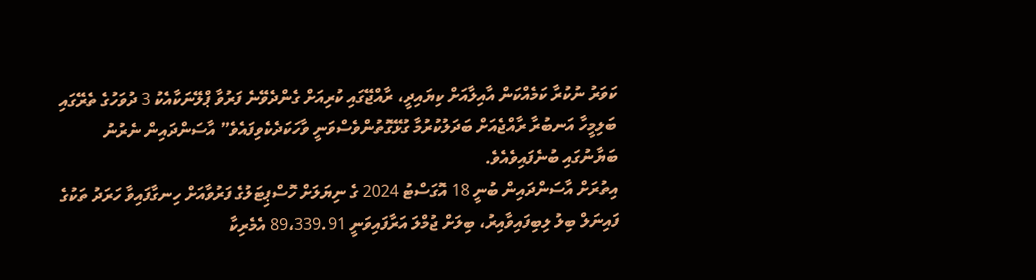ކަވަރު ނުކުރާ ކަމެއްކަން އާއިލާއަށް ކިޔައިދީ، ރާއްޖޭގައި ކުރިއަށް ގެންދެވޭނެ ފަރުވާ ޕްލޭނަކާއެކު 3 ދުވަހުގެ ތެރޭގައި ބަލިމީހާ އަނބުރާ ރާއްޖެއަށް ބަދަލުކުރުމާ ގުޅޭގޮތުންވެސްވަނީ ވާހަކަދެކެވިފައެވެ” އާސަންދައިން ނެރުނު ބަޔާނުގައި ބުނެފައިވެއެވެ.
އިތުރަށް އާސަންދައިން ބުނީ 18 އޮގަސްޓު 2024 ގެ ނިޔަލަށް ހޮސްޕިޓަލުގެ ފަރުވާއަށް ހިނގާފައިވާ ހަރަދު ތަކުގެ ފައިނަލް ބިލު ލިބިފައިވާއިރު، ބިލަށް ޖުމްލަ އަރާފައިވަނީ 89،339.91 އެމެރިކާ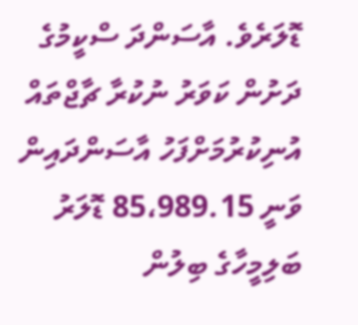ޑޮލަރެވެ. އާސަންދަ ސްކީމުގެ ދަށުން ކަވަރު ނުކުރާ ޗާޖްތައް އުނިކުރުމަށްފަހު އާސަންދައިން ވަނީ 85،989.15 ޑޮލަރު ބަލިމީހާގެ ބިލުން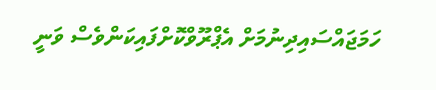ހަމަޖައްސައިދިނުމަށް އެޕްރޫވްކޮށްފައިކަންވެސް ވަނީ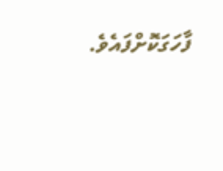ފާހަގަކޮށްފައެވެ.